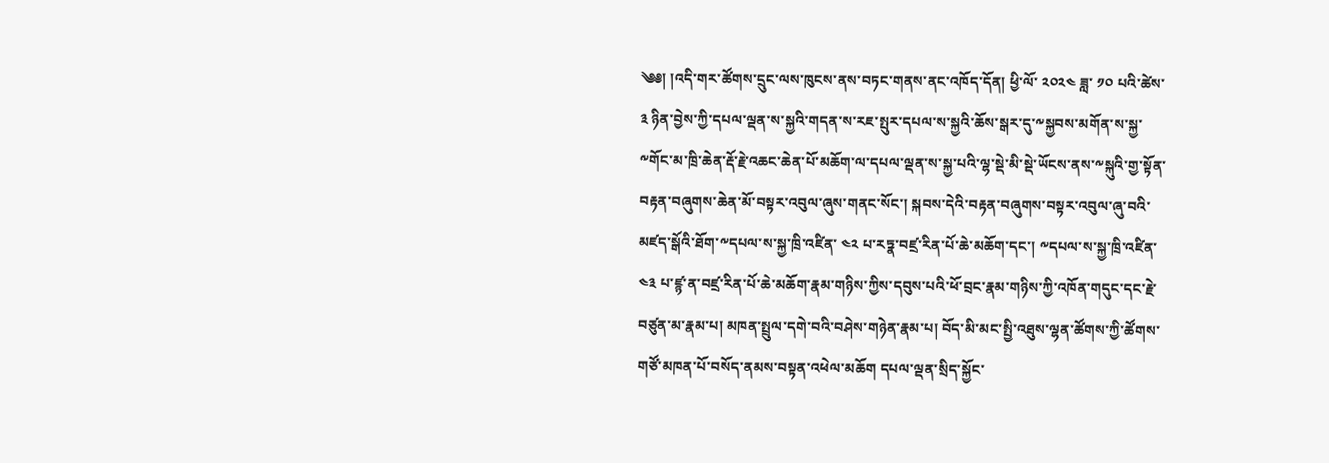༄༅། །འདི་གར་ཚོགས་དྲུང་ལས་ཁུངས་ནས་བཏང་གནས་ནང་འཁོད་དོན། ཕྱི་ལོ་ ༢༠༢༤ ཟླ་ ༡༠ པའི་ཚེས་ ༣ ཉིན་བྱེས་ཀྱི་དཔལ་ལྡན་ས་སྐྱའི་གདན་ས་རཇ་སྤུར་དཔལ་ས་སྐྱའི་ཆོས་སྒར་དུ་༸སྐྱབས་མགོན་ས་སྐྱ་༸གོང་མ་ཁྲི་ཆེན་རྡོ་རྗེ་འཆང་ཆེན་པོ་མཆོག་ལ་དཔལ་ལྡན་ས་སྐྱ་པའི་ལྷ་སྡེ་མི་སྡེ་ཡོངས་ནས་༸སྐུའི་གྱ་སྟོན་བརྟན་བཞུགས་ཆེན་མོ་བསྟར་འབུལ་ཞུས་གནང་སོང་། སྐབས་དེའི་བརྟན་བཞུགས་བསྟར་འབུལ་ཞུ་བའི་མཛད་སྒོའི་ཐོག་༸དཔལ་ས་སྐྱ་ཁྲི་འཛིན་ ༤༢ པ་རཏྣ་བཛྲ་རིན་པོ་ཆེ་མཆོག་དང་། ༸དཔལ་ས་སྐྱ་ཁྲི་འཛིན་ ༤༣ པ་ཛྙ་ན་བཛྲ་རིན་པོ་ཆེ་མཆོག་རྣམ་གཉིས་ཀྱིས་དབུས་པའི་ཕོ་བྲང་རྣམ་གཉིས་ཀྱི་འཁོན་གདུང་དང་རྗེ་བཙུན་མ་རྣམ་པ། མཁན་སྤྲུལ་དགེ་བའི་བཤེས་གཉེན་རྣམ་པ། བོད་མི་མང་སྤྱི་འཐུས་ལྷན་ཚོགས་ཀྱི་ཚོགས་གཙོ་མཁན་པོ་བསོད་ནམས་བསྟན་འཕེལ་མཆོག དཔལ་ལྡན་སྲིད་སྐྱོང་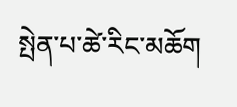སྤེན་པ་ཚེ་རིང་མཆོག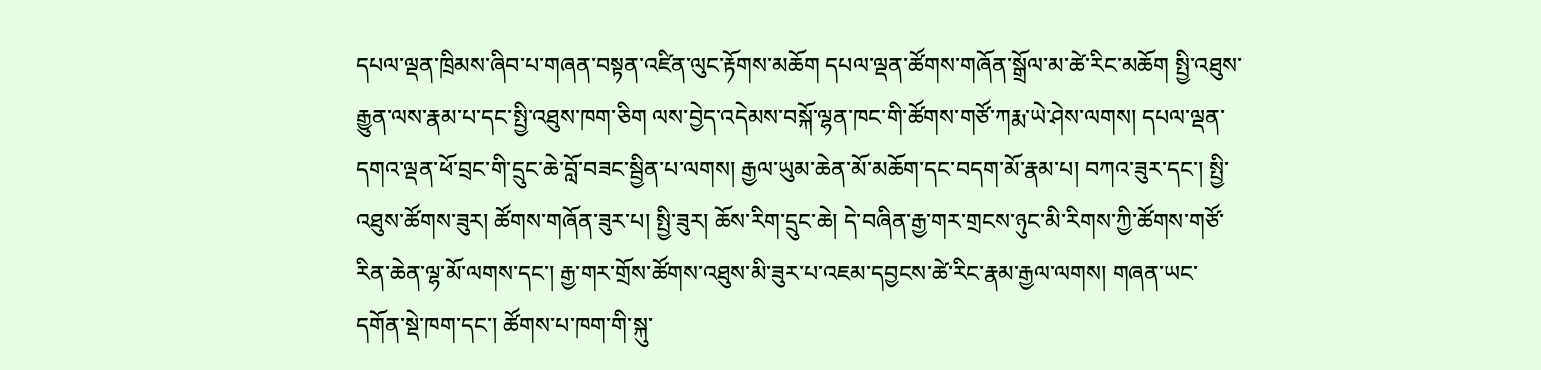དཔལ་ལྡན་ཁྲིམས་ཞིབ་པ་གཞན་བསྟན་འཛིན་ལུང་རྟོགས་མཆོག དཔལ་ལྡན་ཚོགས་གཞོན་སྒྲོལ་མ་ཚེ་རིང་མཆོག སྤྱི་འཐུས་རྒྱུན་ལས་རྣམ་པ་དང་སྤྱི་འཐུས་ཁག་ཅིག ལས་བྱེད་འདེམས་བསྐོ་ལྷན་ཁང་གི་ཚོགས་གཙོ་ཀརྨ་ཡེ་ཤེས་ལགས། དཔལ་ལྡན་དགའ་ལྡན་ཕོ་བྲང་གི་དྲུང་ཆེ་བློ་བཟང་སྦྱིན་པ་ལགས། རྒྱལ་ཡུམ་ཆེན་མོ་མཆོག་དང་བདག་མོ་རྣམ་པ། བཀའ་ཟུར་དང་། སྤྱི་འཐུས་ཚོགས་ཟུར། ཚོགས་གཞོན་ཟུར་པ། སྤྱི་ཟུར། ཆོས་རིག་དྲུང་ཆེ། དེ་བཞིན་རྒྱ་གར་གྲངས་ཉུང་མི་རིགས་ཀྱི་ཚོགས་གཙོ་རིན་ཆེན་ལྷ་མོ་ལགས་དང་། རྒྱ་གར་གྲོས་ཚོགས་འཐུས་མི་ཟུར་པ་འཇམ་དབྱངས་ཚེ་རིང་རྣམ་རྒྱལ་ལགས། གཞན་ཡང་དགོན་སྡེ་ཁག་དང་། ཚོགས་པ་ཁག་གི་སྐུ་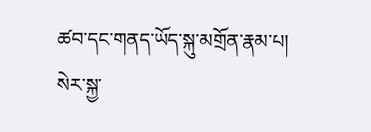ཚབ་དང་གནད་ཡོད་སྐུ་མགྲོན་རྣམ་པ། སེར་སྐྱ་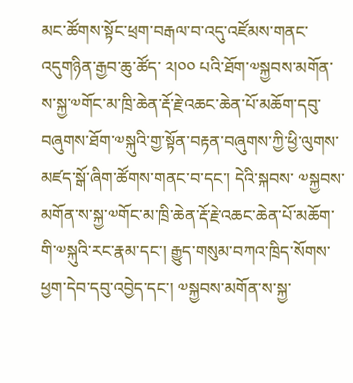མང་ཚོགས་སྟོང་ཕྲག་བརྒལ་བ་འདུ་འཛོམས་གནང་འདུགཉིན་རྒྱབ་ཆུ་ཚོད་ ༢།༠༠ པའི་ཐོག་༧སྐྱབས་མགོན་ས་སྐྱ་༧གོང་མ་ཁྲི་ཆེན་རྡོ་རྗེ་འཆང་ཆེན་པོ་མཆོག་དབུ་བཞུགས་ཐོག་༧སྐུའི་གྱ་སྟོན་བརྟན་བཞུགས་ཀྱི་ཕྱི་ལུགས་མཛད་སྒོ་ཞིག་ཚོགས་གནང་བ་དང་། དེའི་སྐབས་ ༧སྐྱབས་མགོན་ས་སྐྱ་༧གོང་མ་ཁྲི་ཆེན་རྡོ་རྗེ་འཆང་ཆེན་པོ་མཆོག་གི་༧སྐུའི་རང་རྣམ་དང་། རྒྱུད་གསུམ་བཀའ་ཁྲིད་སོགས་ཕྱག་དེབ་དབུ་འབྱེད་དང་། ༧སྐྱབས་མགོན་ས་སྐྱ་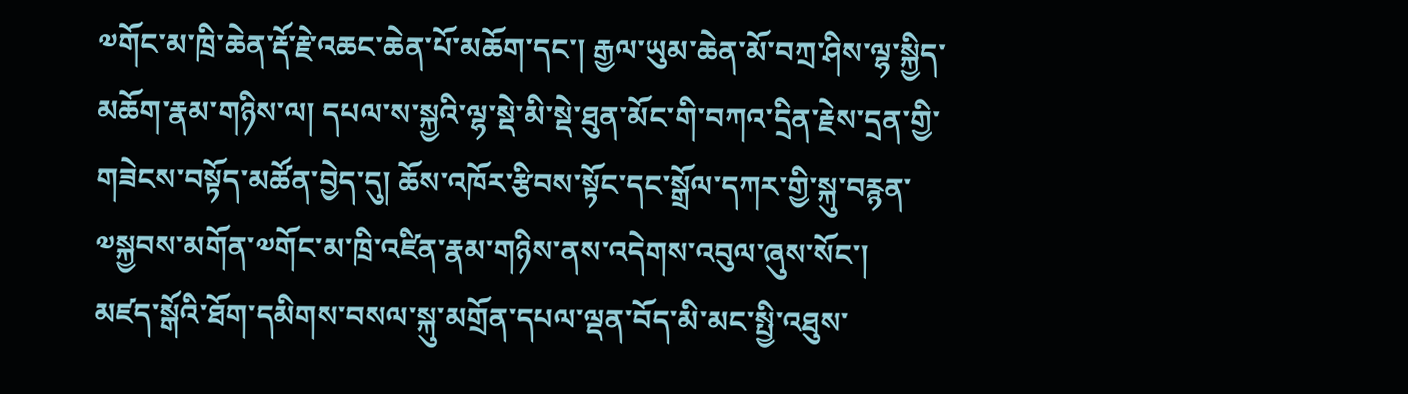༧གོང་མ་ཁྲི་ཆེན་རྡོ་རྗེ་འཆང་ཆེན་པོ་མཆོག་དང་། རྒྱལ་ཡུམ་ཆེན་མོ་བཀྲ་ཤིས་ལྷ་སྐྱིད་མཆོག་རྣམ་གཉིས་ལ། དཔལ་ས་སྐྱའི་ལྷ་སྡེ་མི་སྡེ་ཐུན་མོང་གི་བཀའ་དྲིན་རྗེས་དྲན་གྱི་གཟེངས་བསྟོད་མཚོན་བྱེད་དུ། ཆོས་འཁོར་རྩིབས་སྟོང་དང་སྒྲོལ་དཀར་གྱི་སྐུ་བརྙན་༧སྐྱབས་མགོན་༧གོང་མ་ཁྲི་འཛིན་རྣམ་གཉིས་ནས་འདེགས་འབུལ་ཞུས་སོང་།
མཛད་སྒོའི་ཐོག་དམིགས་བསལ་སྐུ་མགྲོན་དཔལ་ལྡན་བོད་མི་མང་སྤྱི་འཐུས་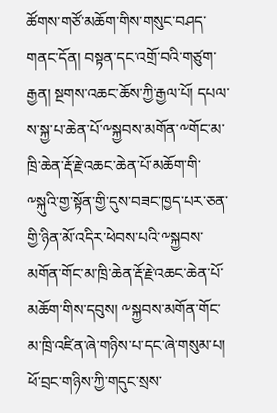ཚོགས་གཙོ་མཆོག་གིས་གསུང་བཤད་གནང་དོན། བསྟན་དང་འགྲོ་བའི་གཙུག་རྒྱན། སྔགས་འཆང་ཆོས་ཀྱི་རྒྱལ་པོ། དཔལ་ས་སྐྱ་པ་ཆེན་པོ་༸སྐྱབས་མགོན་༸གོང་མ་ཁྲི་ཆེན་རྡོ་རྗེ་འཆང་ཆེན་པོ་མཆོག་གི་༸སྐུའི་གྱ་སྟོན་གྱི་དུས་བཟང་ཁྱད་པར་ཅན་གྱི་ཉིན་མོ་འདིར་ཕེབས་པའི་༸སྐྱབས་མགོན་གོང་མ་ཁྲི་ཆེན་རྡོ་རྗེ་འཆང་ཆེན་པོ་མཆོག་གིས་དབུས། ༸སྐྱབས་མགོན་གོང་མ་ཁྲི་འཛིན་ཞེ་གཉིས་པ་དང་ཞེ་གསུམ་པ། ཕོ་བྲང་གཉིས་ཀྱི་གདུང་སྲས་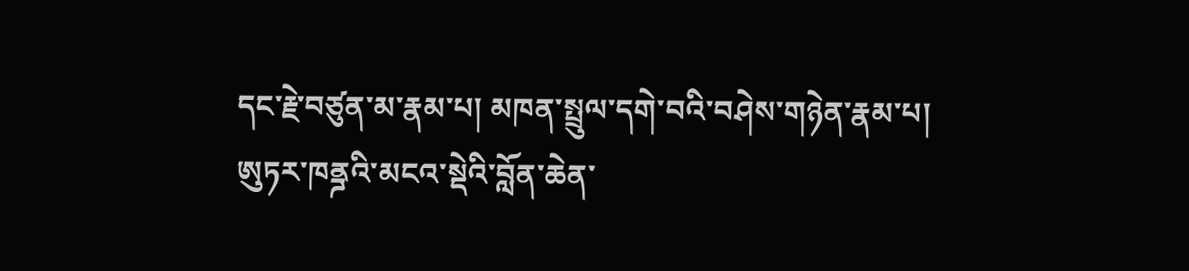དང་རྗེ་བཙུན་མ་རྣམ་པ། མཁན་སྤྲུལ་དགེ་བའི་བཤེས་གཉེན་རྣམ་པ། ཨུཏར་ཁནྜའི་མངའ་སྡེའི་བློན་ཆེན་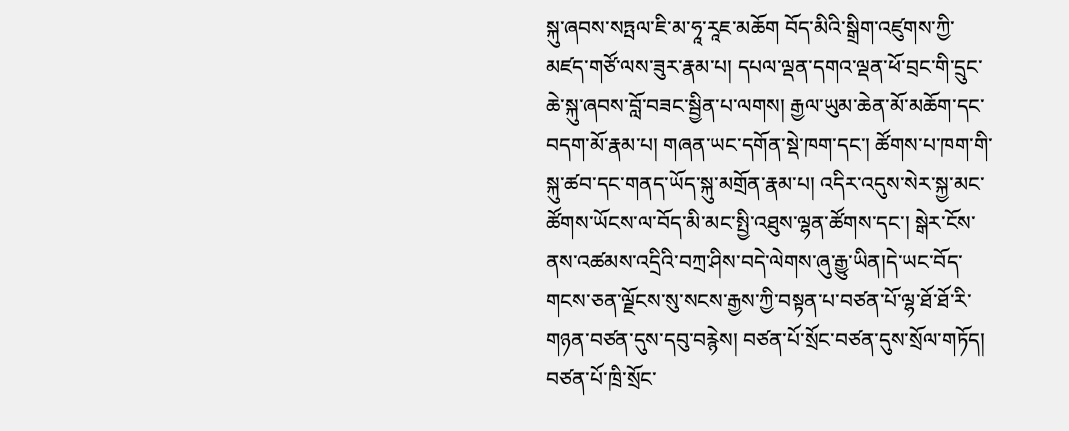སྐུ་ཞབས་སཏྤལ་ཇི་མ་ཧཱ་རཱཇ་མཆོག བོད་མིའི་སྒྲིག་འཛུགས་ཀྱི་མཛད་གཙོ་ལས་ཟུར་རྣམ་པ། དཔལ་ལྡན་དགའ་ལྡན་ཕོ་བྲང་གི་དྲུང་ཆེ་སྐུ་ཞབས་བློ་བཟང་སྦྱིན་པ་ལགས། རྒྱལ་ཡུམ་ཆེན་མོ་མཆོག་དང་བདག་མོ་རྣམ་པ། གཞན་ཡང་དགོན་སྡེ་ཁག་དང་། ཚོགས་པ་ཁག་གི་སྐུ་ཚབ་དང་གནད་ཡོད་སྐུ་མགྲོན་རྣམ་པ། འདིར་འདུས་སེར་སྐྱ་མང་ཚོགས་ཡོངས་ལ་བོད་མི་མང་སྤྱི་འཐུས་ལྷན་ཚོགས་དང་། སྒེར་ངོས་ནས་འཚམས་འདྲིའི་བཀྲ་ཤིས་བདེ་ལེགས་ཞུ་རྒྱུ་ཡིན།དེ་ཡང་བོད་གངས་ཅན་ལྗོངས་སུ་སངས་རྒྱས་ཀྱི་བསྟན་པ་བཙན་པོ་ལྷ་ཐོ་ཐོ་རི་གཉན་བཙན་དུས་དབུ་བརྙེས། བཙན་པོ་སྲོང་བཙན་དུས་སྲོལ་གཏོད། བཙན་པོ་ཁྲི་སྲོང་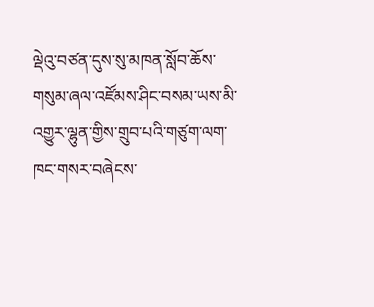ལྡེའུ་བཙན་དུས་སུ་མཁན་སློབ་ཆོས་གསུམ་ཞལ་འཛོམས་ཤིང་བསམ་ཡས་མི་འགྱུར་ལྷུན་གྱིས་གྲུབ་པའི་གཙུག་ལག་ཁང་གསར་བཞེངས་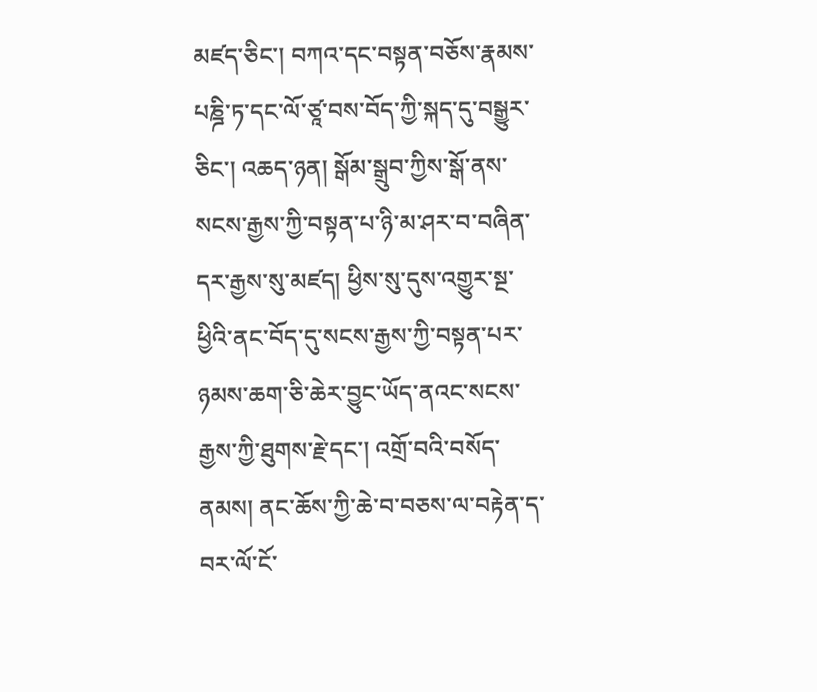མཛད་ཅིང་། བཀའ་དང་བསྟན་བཅོས་རྣམས་པཎྜི་ཏ་དང་ལོ་ཙཱ་བས་བོད་ཀྱི་སྐད་དུ་བསྒྱུར་ཅིང་། འཆད་ཉན། སྒོམ་སྒྲུབ་ཀྱིས་སྒོ་ནས་སངས་རྒྱས་ཀྱི་བསྟན་པ་ཉི་མ་ཤར་བ་བཞིན་དར་རྒྱས་སུ་མཛད། ཕྱིས་སུ་དུས་འགྱུར་སྔ་ཕྱིའི་ནང་བོད་དུ་སངས་རྒྱས་ཀྱི་བསྟན་པར་ཉམས་ཆག་ཅི་ཆེར་བྱུང་ཡོད་ནའང་སངས་རྒྱས་ཀྱི་ཐུགས་རྗེ་དང་། འགྲོ་བའི་བསོད་ནམས། ནང་ཆོས་ཀྱི་ཆེ་བ་བཅས་ལ་བརྟེན་ད་བར་ལོ་ངོ་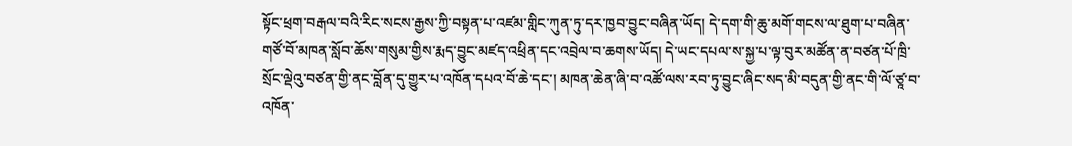སྟོང་ཕྲག་བརྒལ་བའི་རིང་སངས་རྒྱས་ཀྱི་བསྟན་པ་འཛམ་གླིང་ཀུན་ཏུ་དར་ཁྱབ་བྱུང་བཞིན་ཡོད། དེ་དག་གི་ཆུ་མགོ་གངས་ལ་ཐུག་པ་བཞིན་གཙོ་བོ་མཁན་སློབ་ཆོས་གསུམ་གྱིས་རྨད་བྱུང་མཛད་འཕྲིན་དང་འབྲེལ་བ་ཆགས་ཡོད། དེ་ཡང་དཔལ་ས་སྐྱ་པ་ལྟ་བུར་མཚོན་ན་བཙན་པོ་ཁྲི་སྲོང་ལྡེའུ་བཙན་གྱི་ནང་བློན་དུ་གྱུར་པ་འཁོན་དཔའ་བོ་ཆེ་དང་། མཁན་ཆེན་ཞི་བ་འཚོ་ལས་རབ་ཏུ་བྱུང་ཞིང་སད་མི་བདུན་གྱི་ནང་གི་ལོ་ཙཱ་བ་འཁོན་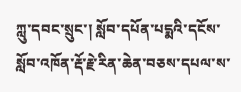ཀླུ་དབང་སྲུང་། སློབ་དཔོན་པདྨའི་དངོས་སློབ་འཁོན་རྡོ་རྗེ་རིན་ཆེན་བཅས་དཔལ་ས་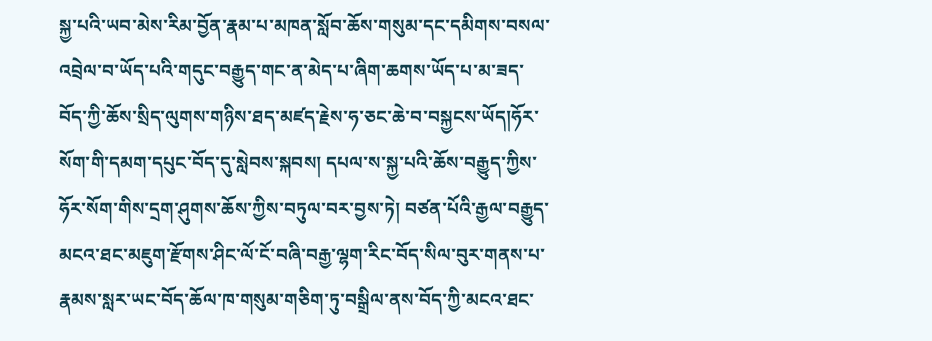སྐྱ་པའི་ཡབ་མེས་རིམ་བྱོན་རྣམ་པ་མཁན་སློབ་ཆོས་གསུམ་དང་དམིགས་བསལ་འབྲེལ་བ་ཡོད་པའི་གདུང་བརྒྱུད་གང་ན་མེད་པ་ཞིག་ཆགས་ཡོད་པ་མ་ཟད་བོད་ཀྱི་ཆོས་སྲིད་ལུགས་གཉིས་ཐད་མཛད་རྗེས་ཧ་ཅང་ཆེ་བ་བསྐྱངས་ཡོད།ཧོར་སོག་གི་དམག་དཔུང་བོད་དུ་སླེབས་སྐབས། དཔལ་ས་སྐྱ་པའི་ཆོས་བརྒྱུད་ཀྱིས་ཧོར་སོག་གིས་དྲག་ཤུགས་ཆོས་ཀྱིས་བཏུལ་བར་བྱས་ཏེ། བཙན་པོའི་རྒྱལ་བརྒྱུད་མངའ་ཐང་མཇུག་རྫོགས་ཤིང་ལོ་ངོ་བཞི་བརྒྱ་ལྷག་རིང་བོད་སིལ་བུར་གནས་པ་རྣམས་སླར་ཡང་བོད་ཆོལ་ཁ་གསུམ་གཅིག་ཏུ་བསྒྲིལ་ནས་བོད་ཀྱི་མངའ་ཐང་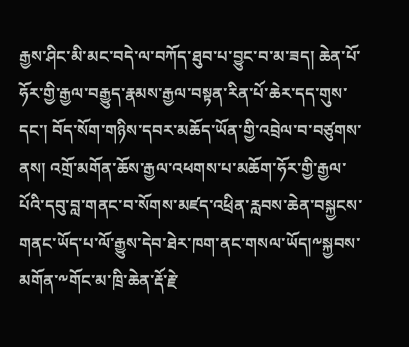རྒྱས་ཤིང་མི་མང་བདེ་ལ་བཀོད་ཐུབ་པ་བྱུང་བ་མ་ཟད། ཆེན་པོ་ཧོར་གྱི་རྒྱལ་བརྒྱུད་རྣམས་རྒྱལ་བསྟན་རིན་པོ་ཆེར་དད་གུས་དང་། བོད་སོག་གཉིས་དབར་མཆོད་ཡོན་གྱི་འབྲེལ་བ་བཙུགས་ནས། འགྲོ་མགོན་ཆོས་རྒྱལ་འཕགས་པ་མཆོག་ཧོར་གྱི་རྒྱལ་པོའི་དབུ་བླ་གནང་བ་སོགས་མཛད་འཕྲིན་རླབས་ཆེན་བསྐྱངས་གནང་ཡོད་པ་ལོ་རྒྱུས་དེབ་ཐེར་ཁག་ནང་གསལ་ཡོད།༸སྐྱབས་མགོན་༸གོང་མ་ཁྲི་ཆེན་རྡོ་རྗེ་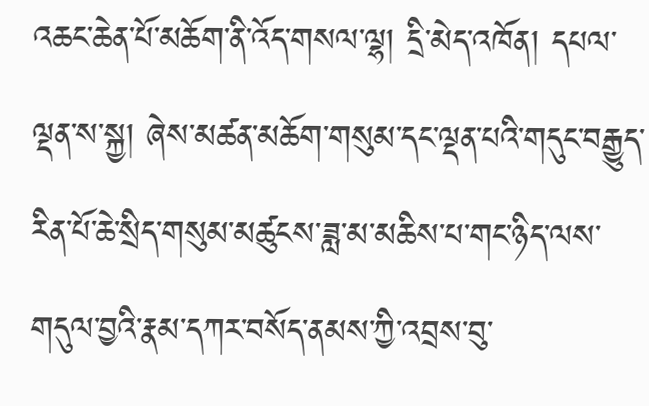འཆང་ཆེན་པོ་མཆོག་ནི་འོད་གསལ་ལྷ། དྲི་མེད་འཁོན། དཔལ་ལྡན་ས་སྐྱ། ཞེས་མཚན་མཆོག་གསུམ་དང་ལྡན་པའི་གདུང་བརྒྱུད་རིན་པོ་ཆེ་སྲིད་གསུམ་མཚུངས་ཟླ་མ་མཆིས་པ་གང་ཉིད་ལས་གདུལ་བྱའི་རྣམ་དཀར་བསོད་ནམས་ཀྱི་འབྲས་བུ་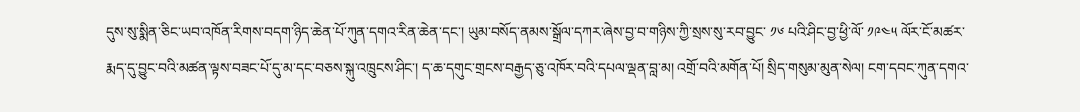དུས་སུ་སྨིན་ཅིང་ཡབ་འཁོན་རིགས་བདག་ཉིད་ཆེན་པོ་ཀུན་དགའ་རིན་ཆེན་དང་། ཡུམ་བསོད་ནམས་སྒྲོལ་དཀར་ཞེས་བྱ་བ་གཉིས་ཀྱི་སྲས་སུ་རབ་བྱུང་ ༡༦ པའི་ཤིང་བྱ་ཕྱི་ལོ་ ༡༩༤༥ ལོར་ངོ་མཚར་རྨད་དུ་བྱུང་བའི་མཚན་ལྟས་བཟང་པོ་དུ་མ་དང་བཅས་སྐུ་འཁྲུངས་ཤིང་། ད་ཆ་དགུང་གྲངས་བརྒྱད་ཅུ་འཁོར་བའི་དཔལ་ལྡན་བླ་མ། འགྲོ་བའི་མགོན་པོ། སྲིད་གསུམ་མུན་སེལ། ངག་དབང་ཀུན་དགའ་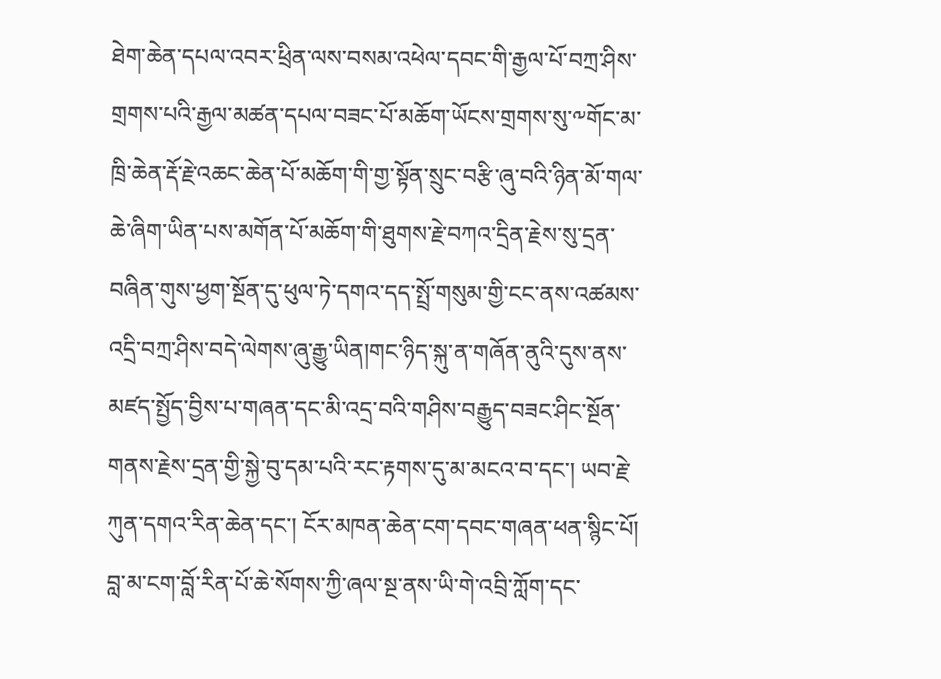ཐེག་ཆེན་དཔལ་འབར་ཕྲིན་ལས་བསམ་འཕེལ་དབང་གི་རྒྱལ་པོ་བཀྲ་ཤིས་གྲགས་པའི་རྒྱལ་མཚན་དཔལ་བཟང་པོ་མཆོག་ཡོངས་གྲགས་སུ་༸གོང་མ་ཁྲི་ཆེན་རྡོ་རྗེ་འཆང་ཆེན་པོ་མཆོག་གི་གྱ་སྟོན་སྲུང་བརྩི་ཞུ་བའི་ཉིན་མོ་གལ་ཆེ་ཞིག་ཡིན་པས་མགོན་པོ་མཆོག་གི་ཐུགས་རྗེ་བཀའ་དྲིན་རྗེས་སུ་དྲན་བཞིན་གུས་ཕྱག་སྔོན་དུ་ཕུལ་ཏེ་དགའ་དད་སྤྲོ་གསུམ་གྱི་ངང་ནས་འཚམས་འདྲི་བཀྲ་ཤིས་བདེ་ལེགས་ཞུ་རྒྱུ་ཡིན།གང་ཉིད་སྐུ་ན་གཞོན་ནུའི་དུས་ནས་མཛད་སྤྱོད་བྱིས་པ་གཞན་དང་མི་འདྲ་བའི་གཤིས་བརྒྱུད་བཟང་ཤིང་སྔོན་གནས་རྗེས་དྲན་གྱི་སྐྱེ་བུ་དམ་པའི་རང་རྟགས་དུ་མ་མངའ་བ་དང་། ཡབ་རྗེ་ཀུན་དགའ་རིན་ཆེན་དང་། ངོར་མཁན་ཆེན་ངག་དབང་གཞན་ཕན་སྙིང་པོ། བླ་མ་ངག་བློ་རིན་པོ་ཆེ་སོགས་ཀྱི་ཞལ་སྔ་ནས་ཡི་གེ་འབྲི་ཀློག་དང་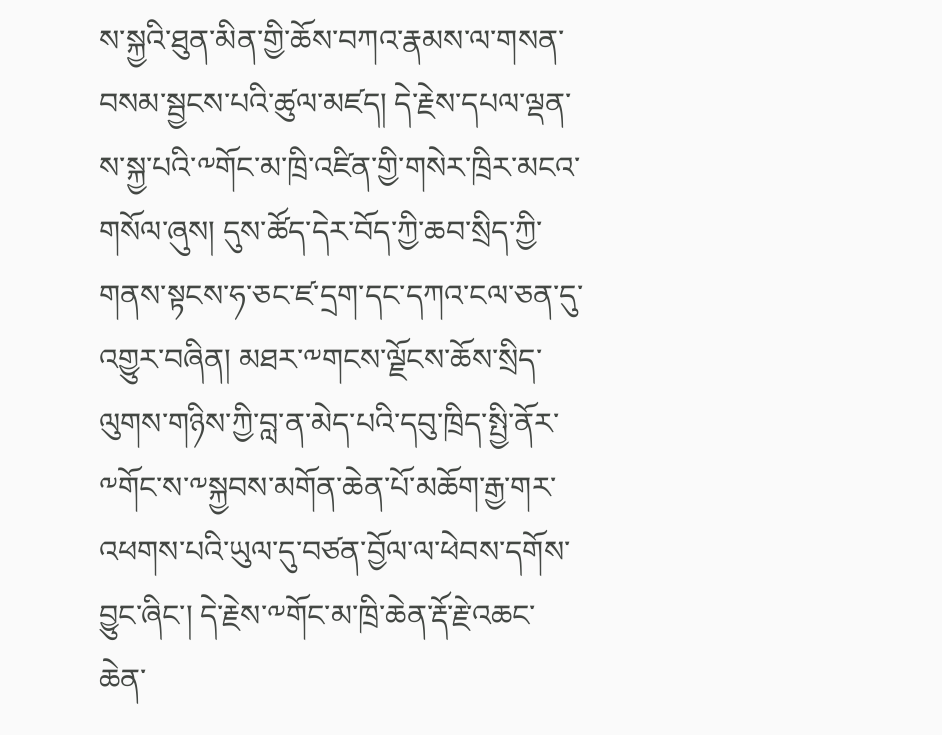ས་སྐྱའི་ཐུན་མིན་གྱི་ཆོས་བཀའ་རྣམས་ལ་གསན་བསམ་སྦྱངས་པའི་ཚུལ་མཛད། དེ་རྗེས་དཔལ་ལྡན་ས་སྐྱ་པའི་༸གོང་མ་ཁྲི་འཛིན་གྱི་གསེར་ཁྲིར་མངའ་གསོལ་ཞུས། དུས་ཚོད་དེར་བོད་ཀྱི་ཆབ་སྲིད་ཀྱི་གནས་སྟངས་ཧ་ཅང་ཛ་དྲག་དང་དཀའ་ངལ་ཅན་དུ་འགྱུར་བཞིན། མཐར་༸གངས་ལྗོངས་ཆོས་སྲིད་ལུགས་གཉིས་ཀྱི་བླ་ན་མེད་པའི་དབུ་ཁྲིད་སྤྱི་ནོར་༸གོང་ས་༸སྐྱབས་མགོན་ཆེན་པོ་མཆོག་རྒྱ་གར་འཕགས་པའི་ཡུལ་དུ་བཙན་བྱོལ་ལ་ཕེབས་དགོས་བྱུང་ཞིང་། དེ་རྗེས་༸གོང་མ་ཁྲི་ཆེན་རྡོ་རྗེ་འཆང་ཆེན་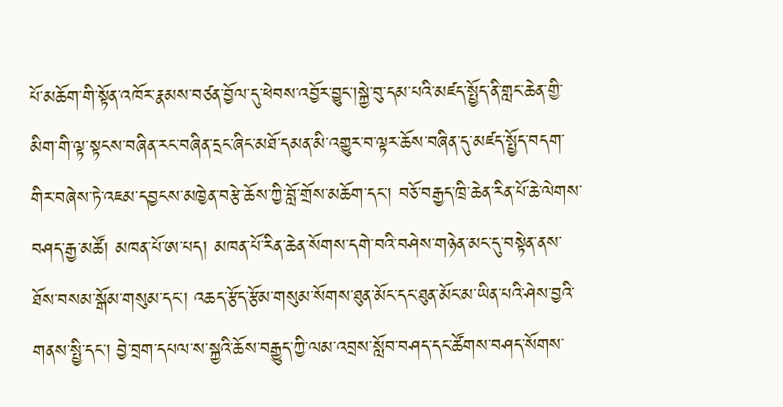པོ་མཆོག་གི་སྟོན་འཁོར་རྣམས་བཙན་བྱོལ་དུ་ཕེབས་འབྱོར་བྱུང་།སྐྱེ་བུ་དམ་པའི་མཛད་སྤྱོད་ནི་གླང་ཆེན་གྱི་མིག་གི་ལྟ་སྟངས་བཞིན་རང་བཞིན་དྲང་ཞིང་མཐོ་དམན་མི་འགྱུར་བ་ལྟར་ཆོས་བཞིན་དུ་མཛད་སྤྱོད་བདག་གིར་བཞེས་ཏེ་འཇམ་དབྱངས་མཁྱེན་བརྩེ་ཆོས་ཀྱི་བློ་གྲོས་མཆོག་དང་། བཅོ་བརྒྱད་ཁྲི་ཆེན་རིན་པོ་ཆེ་ལེགས་བཤད་རྒྱ་མཚོ། མཁན་པོ་ཨ་པད། མཁན་པོ་རིན་ཆེན་སོགས་དགེ་བའི་བཤེས་གཉེན་མང་དུ་བསྟེན་ནས་ཐོས་བསམ་སྒོམ་གསུམ་དང་། འཆད་རྩོད་རྩོམ་གསུམ་སོགས་ཐུན་མོང་དང་ཐུན་མོང་མ་ཡིན་པའི་ཤེས་བྱའི་གནས་སྤྱི་དང་། བྱེ་བྲག་དཔལ་ས་སྐྱའི་ཆོས་བརྒྱུད་ཀྱི་ལམ་འབྲས་སློབ་བཤད་དང་ཚོགས་བཤད་སོགས་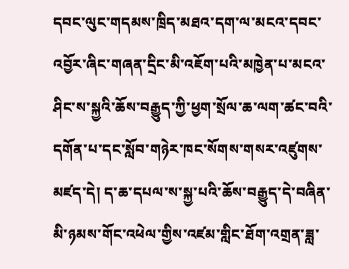དབང་ལུང་གདམས་ཁྲིད་མཐའ་དག་ལ་མངའ་དབང་འབྱོར་ཞིང་གཞན་དྲིང་མི་འཇོག་པའི་མཁྱེན་པ་མངའ་ཤིང་ས་སྐྱའི་ཆོས་བརྒྱུད་ཀྱི་ཕྱག་སྲོལ་ཆ་ལག་ཚང་བའི་དགོན་པ་དང་སློབ་གཉེར་ཁང་སོགས་གསར་འཛུགས་མཛད་དེ། ད་ཆ་དཔལ་ས་སྐྱ་པའི་ཆོས་བརྒྱུད་དེ་བཞིན་མི་ཉམས་གོང་འཕེལ་གྱིས་འཛམ་གླིང་ཐོག་འགྲན་ཟླ་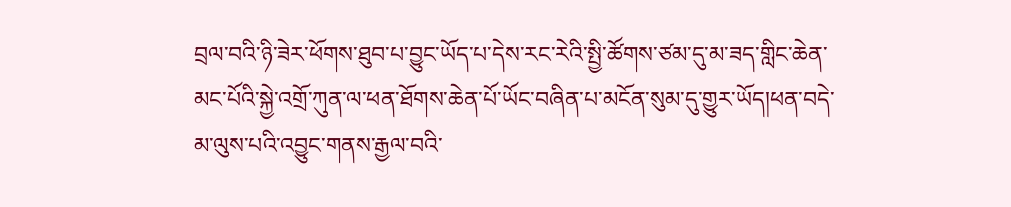བྲལ་བའི་ཉི་ཟེར་ཕོགས་ཐུབ་པ་བྱུང་ཡོད་པ་དེས་རང་རེའི་སྤྱི་ཚོགས་ཙམ་དུ་མ་ཟད་གླིང་ཆེན་མང་པོའི་སྐྱེ་འགྲོ་ཀུན་ལ་ཕན་ཐོགས་ཆེན་པོ་ཡོང་བཞིན་པ་མངོན་སུམ་དུ་གྱུར་ཡོད།ཕན་བདེ་མ་ལུས་པའི་འབྱུང་གནས་རྒྱལ་བའི་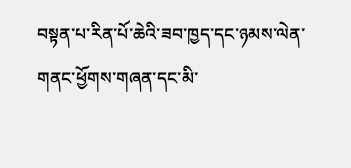བསྟན་པ་རིན་པོ་ཆེའི་ཟབ་ཁྱད་དང་ཉམས་ལེན་གནང་ཕྱོགས་གཞན་དང་མི་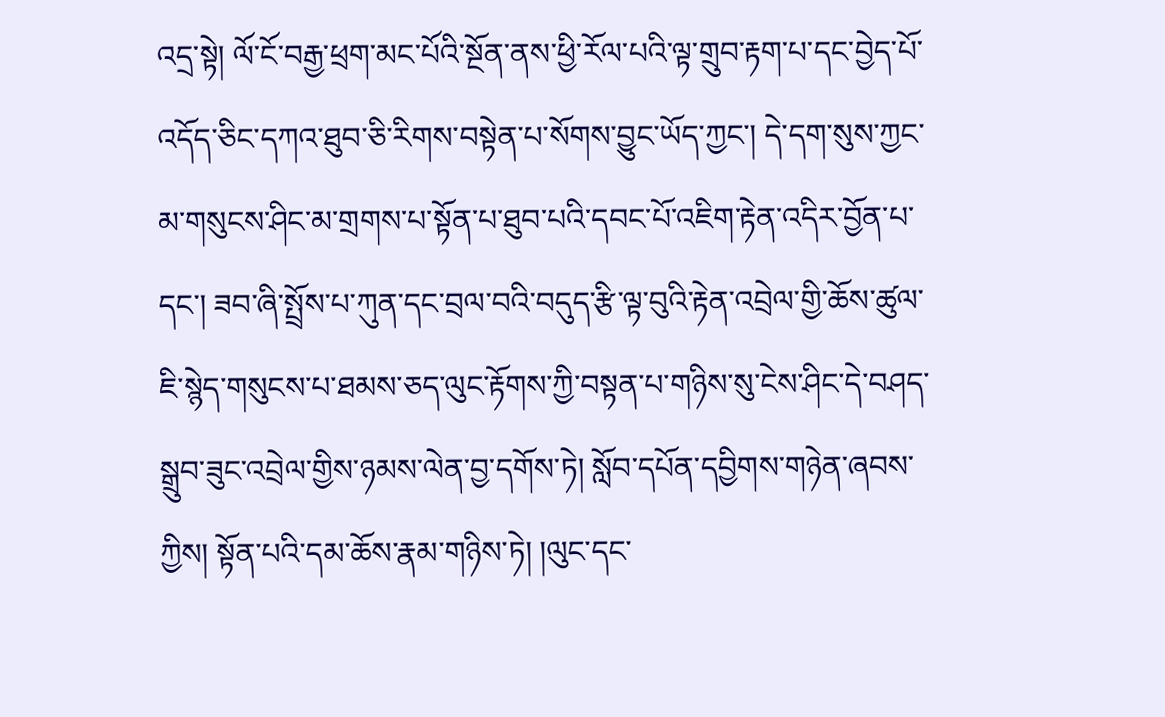འདྲ་སྟེ། ལོ་ངོ་བརྒྱ་ཕྲག་མང་པོའི་སྔོན་ནས་ཕྱི་རོལ་པའི་ལྟ་གྲུབ་རྟག་པ་དང་བྱེད་པོ་འདོད་ཅིང་དཀའ་ཐུབ་ཅི་རིགས་བསྟེན་པ་སོགས་བྱུང་ཡོད་ཀྱང་། དེ་དག་སུས་ཀྱང་མ་གསུངས་ཤིང་མ་གྲགས་པ་སྟོན་པ་ཐུབ་པའི་དབང་པོ་འཇིག་རྟེན་འདིར་བྱོན་པ་དང་། ཟབ་ཞི་སྤྲོས་པ་ཀུན་དང་བྲལ་བའི་བདུད་རྩི་ལྟ་བུའི་རྟེན་འབྲེལ་གྱི་ཆོས་ཚུལ་ཇི་སྙེད་གསུངས་པ་ཐམས་ཅད་ལུང་རྟོགས་ཀྱི་བསྟན་པ་གཉིས་སུ་ངེས་ཤིང་དེ་བཤད་སྒྲུབ་ཟུང་འབྲེལ་གྱིས་ཉམས་ལེན་བྱ་དགོས་ཏེ། སློབ་དཔོན་དབྱིགས་གཉེན་ཞབས་ཀྱིས། སྟོན་པའི་དམ་ཆོས་རྣམ་གཉིས་ཏེ། །ལུང་དང་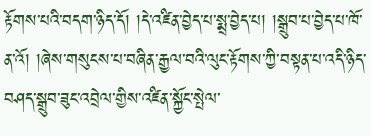རྟོགས་པའི་བདག་ཉིད་དོ། །དེ་འཛིན་བྱེད་པ་སྨྲ་བྱེད་པ། །སྒྲུབ་པ་བྱེད་པ་ཁོ་ན་འོ། །ཞེས་གསུངས་པ་བཞིན་རྒྱལ་བའི་ལུང་རྟོགས་ཀྱི་བསྟན་པ་འདི་ཉིད་བཤད་སྒྲུབ་ཟུང་འབྲེལ་གྱིས་འཛིན་སྐྱོང་སྤེལ་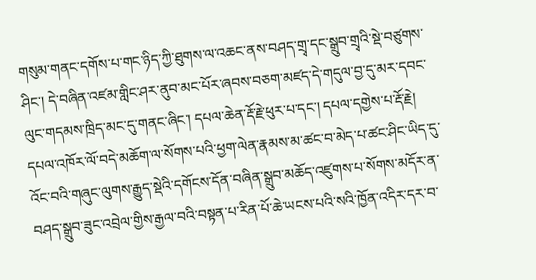གསུམ་གནང་དགོས་པ་གང་ཉིད་ཀྱི་ཐུགས་ལ་འཆང་ནས་བཤད་གྲྭ་དང་སྒྲུབ་གྲྭའི་སྡེ་བཙུགས་ཤིང་། དེ་བཞིན་འཛམ་གླིང་ཤར་ནུབ་མང་པོར་ཞབས་བཅག་མཛད་དེ་གདུལ་བྱ་དུ་མར་དབང་ལུང་གདམས་ཁྲིད་མང་དུ་གནང་ཞིང་། དཔལ་ཆེན་རྡོ་རྗེ་ཕུར་པ་དང་། དཔལ་དགྱེས་པ་རྡོ་རྗེ། དཔལ་འཁོར་ལོ་བདེ་མཆོག་ལ་སོགས་པའི་ཕྱག་ལེན་རྣམས་མ་ཚང་བ་མེད་པ་ཚང་ཤིང་ཡིད་དུ་འོང་བའི་གཞུང་ལུགས་རྒྱུད་སྡེའི་དགོངས་དོན་བཞིན་སྒྲུབ་མཆོད་འཛུགས་པ་སོགས་མདོར་ན་བཤད་སྒྲུབ་ཟུང་འབྲེལ་གྱིས་རྒྱལ་བའི་བསྟན་པ་རིན་པོ་ཆེ་ཡངས་པའི་སའི་ཁྱོན་འདིར་དར་བ་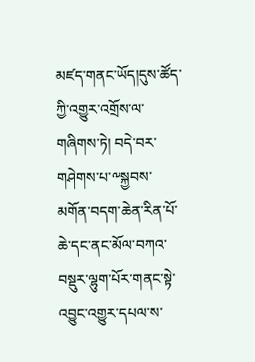མཛད་གནང་ཡོད།དུས་ཚོད་ཀྱི་འགྱུར་འགྲོས་ལ་གཞིགས་ཏེ། བདེ་བར་གཤེགས་པ་༸སྐྱབས་མགོན་བདག་ཆེན་རིན་པོ་ཆེ་དང་ནང་མོལ་བཀའ་བསྡུར་ལྷུག་པོར་གནང་སྟེ་འབྱུང་འགྱུར་དཔལ་ས་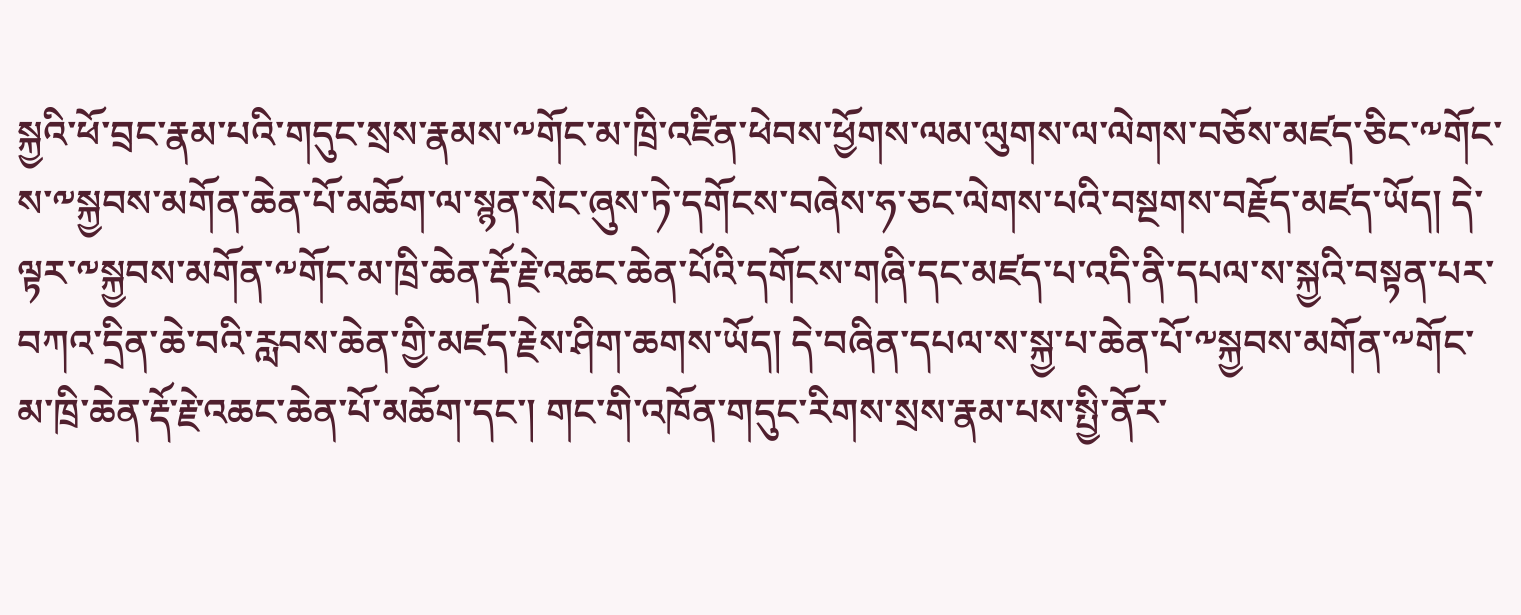སྐྱའི་ཕོ་བྲང་རྣམ་པའི་གདུང་སྲས་རྣམས་༸གོང་མ་ཁྲི་འཛིན་ཕེབས་ཕྱོགས་ལམ་ལུགས་ལ་ལེགས་བཅོས་མཛད་ཅིང་༸གོང་ས་༸སྐྱབས་མགོན་ཆེན་པོ་མཆོག་ལ་སྙན་སེང་ཞུས་ཏེ་དགོངས་བཞེས་ཧ་ཅང་ལེགས་པའི་བསྔགས་བརྗོད་མཛད་ཡོད། དེ་ལྟར་༸སྐྱབས་མགོན་༸གོང་མ་ཁྲི་ཆེན་རྡོ་རྗེ་འཆང་ཆེན་པོའི་དགོངས་གཞི་དང་མཛད་པ་འདི་ནི་དཔལ་ས་སྐྱའི་བསྟན་པར་བཀའ་དྲིན་ཆེ་བའི་རླབས་ཆེན་གྱི་མཛད་རྗེས་ཤིག་ཆགས་ཡོད། དེ་བཞིན་དཔལ་ས་སྐྱ་པ་ཆེན་པོ་༸སྐྱབས་མགོན་༸གོང་མ་ཁྲི་ཆེན་རྡོ་རྗེ་འཆང་ཆེན་པོ་མཆོག་དང་། གང་གི་འཁོན་གདུང་རིགས་སྲས་རྣམ་པས་སྤྱི་ནོར་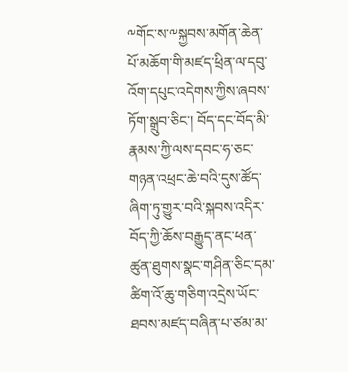༸གོང་ས་༸སྐྱབས་མགོན་ཆེན་པོ་མཆོག་གི་མཛད་ཕྲིན་ལ་དབུ་འོག་དཔུང་འདེགས་ཀྱིས་ཞབས་ཏོག་སྒྲུབ་ཅིང་། བོད་དང་བོད་མི་རྣམས་ཀྱི་ལས་དབང་ཧ་ཅང་གཉན་འཕྲང་ཆེ་བའི་དུས་ཚོད་ཞིག་ཏུ་གྱུར་བའི་སྐབས་འདིར་བོད་ཀྱི་ཆོས་བརྒྱུད་ནང་ཕན་ཚུན་ཐུགས་སྣང་གཤིན་ཅིང་དམ་ཚིག་འོ་ཆུ་གཅིག་འདྲེས་ཡོང་ཐབས་མཛད་བཞིན་པ་ཙམ་མ་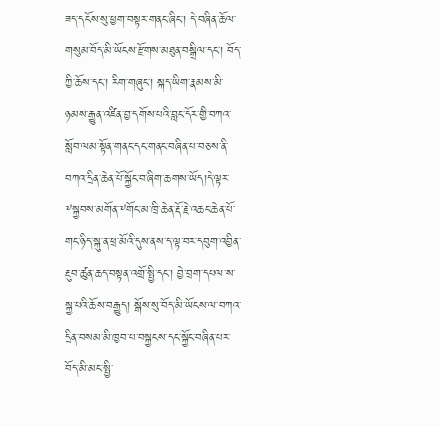ཟད་དངོས་སུ་ཕྱག་བསྟར་གནང་ཞིང་། དེ་བཞིན་ཆོལ་གསུམ་བོད་མི་ཡོངས་རྫོགས་མཐུན་བསྒྲིལ་དང་། བོད་ཀྱི་ཆོས་དང་། རིག་གཞུང་། སྐད་ཡིག་རྣམས་མི་ཉམས་རྒྱུན་འཛིན་བྱ་དགོས་པའི་བླང་དོར་གྱི་བཀའ་སློབ་ལམ་སྟོན་གནང་དང་གནང་བཞིན་པ་བཅས་ནི་བཀའ་དྲིན་ཆེན་པོ་སྐྱོང་བ་ཞིག་ཆགས་ཡོད།དེ་ལྟར་༸སྐྱབས་མགོན་༸གོང་མ་ཁྲི་ཆེན་རྡོ་རྗེ་འཆང་ཆེན་པོ་གང་ཉིད་སྐུ་ན་ཕྲ་མོའི་དུས་ནས་ད་ལྟ་བར་དབུག་འབྱིན་རྔུབ་ཚུན་ཆད་བསྟན་འགྲོ་སྤྱི་དང་། བྱེ་བྲག་དཔལ་ས་སྐྱ་པའི་ཆོས་བརྒྱུད། སྒོས་སུ་བོད་མི་ཡོངས་ལ་བཀའ་དྲིན་བསམ་མི་ཁྱབ་པ་བསྐྱངས་དང་སྐྱོང་བཞིན་པར་བོད་མི་མང་སྤྱི་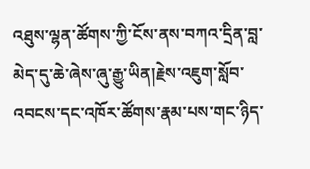འཐུས་ལྷན་ཚོགས་ཀྱི་ངོས་ནས་བཀའ་དྲིན་བླ་མེད་དུ་ཆེ་ཞེས་ཞུ་རྒྱུ་ཡིན།རྗེས་འཇུག་སློབ་འབངས་དང་འཁོར་ཚོགས་རྣམ་པས་གང་ཉིད་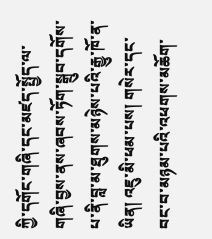ཀྱི་དགོང་གཞི་དང་མཛད་སྤྱོད་ལ་གཞི་བྱས་ནས་ཞབས་ཏོག་སྒྲུབ་དགོས་པ་ནི་བླ་མ་ཐུགས་མཉེས་པའི་རྒྱུ་ཁོ་ན་ཡིན། འཇུ་མི་ཕམ་པས། གསེར་དང་བང་བ་མཉམ་པའི་འཕགས་མཆོག་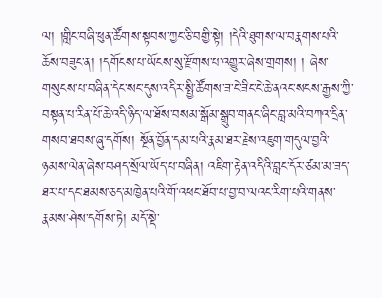ལ། །གླིང་བཞི་ཕུན་ཚོགས་སྟབས་ཀྱང་ཅི་བགྱི་སྟེ། །དེའི་ཐུགས་ལ་བརྣགས་པའི་ཆོས་བཟུང་ན། །དགོངས་པ་ཡོངས་སུ་རྫོགས་པ་འགྱུར་ཞེས་གྲགས། ། ཞེས་གསུངས་པ་བཞིན་དེང་སང་དུས་འདིར་སྤྱི་ཚོགས་ཟ་ངེ་ཟིང་ངེ་ཆེ་ནའང་སངས་རྒྱས་ཀྱི་བསྟན་པ་རིན་པོ་ཆེ་འདི་ཉིད་ལ་ཐོས་བསམ་སྒོམ་སྒྲུབ་གནང་ཞིང་བླ་མའི་བཀའ་དྲིན་གསབ་ཐབས་ཞུ་དགོས། སྔོན་བྱོན་དམ་པའི་རྣམ་ཐར་རྗེས་འཇུག་གདུལ་བྱའི་ཉམས་ལེན་ཞེས་བཤད་སྲོལ་ཡོད་པ་བཞིན། འཇིག་རྟེན་འདིའི་བླང་དོར་ཙམ་མ་ཟད་ཐར་པ་དང་ཐམས་ཅད་མཁྱེན་པའི་གོ་འཕང་ཐོབ་པ་བྱ་བ་ལའང་རིག་པའི་གནས་རྣམས་ཤེས་དགོས་ཏེ། མདོ་སྡེ་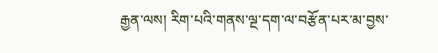རྒྱན་ལས། རིག་པའི་གནས་ལྔ་དག་ལ་བརྩོན་པར་མ་བྱས་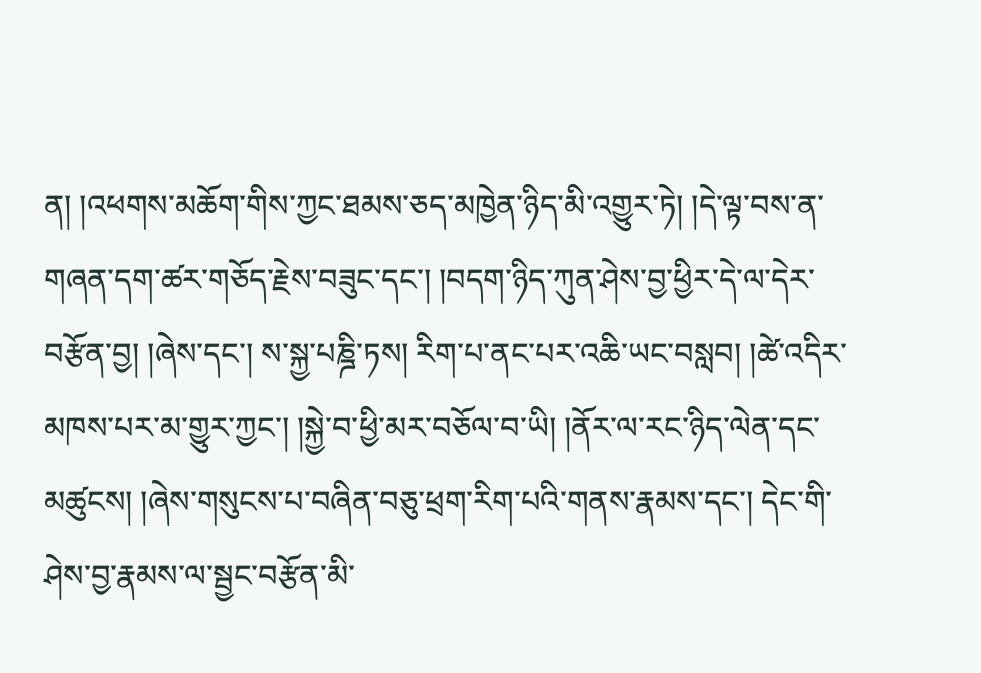ན། །འཕགས་མཆོག་གིས་ཀྱང་ཐམས་ཅད་མཁྱེན་ཉིད་མི་འགྱུར་ཏེ། །དེ་ལྟ་བས་ན་གཞན་དག་ཚར་གཅོད་རྗེས་བཟུང་དང་། །བདག་ཉིད་ཀུན་ཤེས་བྱ་ཕྱིར་དེ་ལ་དེར་བརྩོན་བྱ། །ཞེས་དང་། ས་སྐྱ་པཎྜི་ཏས། རིག་པ་ནང་པར་འཆི་ཡང་བསླབ། །ཚེ་འདིར་མཁས་པར་མ་གྱུར་ཀྱང་། །སྐྱེ་བ་ཕྱི་མར་བཅོལ་བ་ཡི། །ནོར་ལ་རང་ཉིད་ལེན་དང་མཚུངས། །ཞེས་གསུངས་པ་བཞིན་བཅུ་ཕྲག་རིག་པའི་གནས་རྣམས་དང་། དེང་གི་ཤེས་བྱ་རྣམས་ལ་སྦྱང་བརྩོན་མི་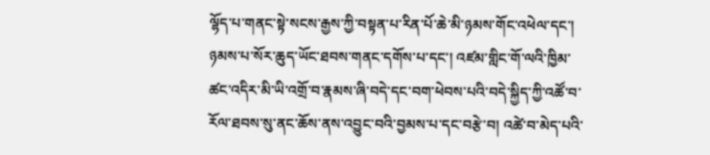ལྷོད་པ་གནང་སྟེ་སངས་རྒྱས་ཀྱི་བསྟན་པ་རིན་པོ་ཆེ་མི་ཉམས་གོང་འཕེལ་དང་། ཉམས་པ་སོར་ཆུད་ཡོང་ཐབས་གནང་དགོས་པ་དང་། འཛམ་གླིང་གོ་ལའི་ཁྱིམ་ཚང་འདིར་མི་ཡི་འགྲོ་བ་རྣམས་ཞི་བདེ་དང་བག་ཕེབས་པའི་བདེ་སྐྱིད་ཀྱི་འཚོ་བ་རོལ་ཐབས་སུ་ནང་ཆོས་ནས་འབྱུང་བའི་བྱམས་པ་དང་བརྩེ་བ། འཚེ་བ་མེད་པའི་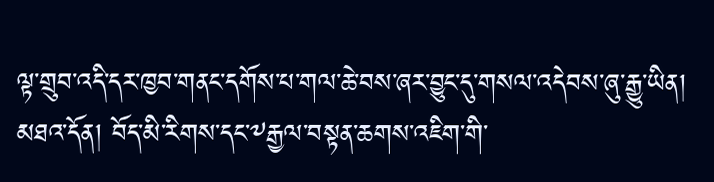ལྟ་གྲུབ་འདི་དར་ཁྱབ་གནང་དགོས་པ་གལ་ཆེ་བས་ཞར་བྱུང་དུ་གསལ་འདེབས་ཞུ་རྒྱུ་ཡིན།
མཐའ་དོན། བོད་མི་རིགས་དང་༸རྒྱལ་བསྟན་ཆགས་འཇིག་གི་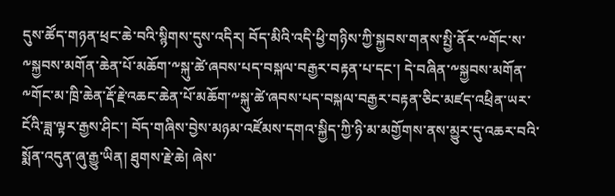དུས་ཚོད་གཉན་ཕྲང་ཆེ་བའི་སྙིགས་དུས་འདིར། བོད་མིའི་འདི་ཕྱི་གཉིས་ཀྱི་སྐྱབས་གནས་སྤྱི་ནོར་༸གོང་ས་༸སྐྱབས་མགོན་ཆེན་པོ་མཆོག་༸སྐུ་ཚེ་ཞབས་པད་བསྐལ་བརྒྱར་བརྟན་པ་དང་། དེ་བཞིན་༸སྐྱབས་མགོན་༸གོང་མ་ཁྲི་ཆེན་རྡོ་རྗེ་འཆང་ཆེན་པོ་མཆོག་༸སྐུ་ཚེ་ཞབས་པད་བསྐལ་བརྒྱར་བརྟན་ཅིང་མཛད་འཕྲིན་ཡར་ངོའི་ཟླ་ལྟར་རྒྱས་ཤིང་། བོད་གཞིས་བྱེས་མཉམ་འཛོམས་དགའ་སྐྱིད་ཀྱི་ཉི་མ་མགྱོགས་ནས་མྱུར་དུ་འཆར་བའི་སྨོན་འདུན་ཞུ་རྒྱུ་ཡིན། ཐུགས་རྗེ་ཆེ། ཞེས་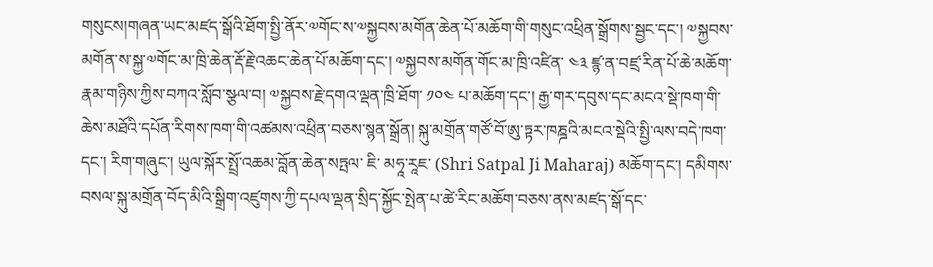གསུངས།གཞན་ཡང་མཛད་སྒོའི་ཐོག་སྤྱི་ནོར་༧གོང་ས་༧སྐྱབས་མགོན་ཆེན་པོ་མཆོག་གི་གསུང་འཕྲིན་སྒྲོགས་སྦྱང་དང་། ༧སྐྱབས་མགོན་ས་སྐྱ་༧གོང་མ་ཁྲི་ཆེན་རྡོ་རྗེ་འཆང་ཆེན་པོ་མཆོག་དང་། ༧སྐྱབས་མགོན་གོང་མ་ཁྲི་འཛིན་ ༤༣ ཛྙ་ན་བཛྲ་རིན་པོ་ཆེ་མཆོག་རྣམ་གཉིས་ཀྱིས་བཀའ་སློབ་སྩལ་བ། ༧སྐྱབས་རྗེ་དགའ་ལྡན་ཁྲི་ཐོག་ ༡༠༤ པ་མཆོག་དང་། རྒྱ་གར་དབུས་དང་མངའ་སྡེ་ཁག་གི་ཆེས་མཐོའི་དཔོན་རིགས་ཁག་གི་འཚམས་འཕྲིན་བཅས་སྙན་སྒྲོན། སྐུ་མགྲོན་གཙོ་བོ་ཨུ་ཏྟར་ཁཎྜའི་མངའ་སྡེའི་སྤྱི་ལས་བདེ་ཁག་དང་། རིག་གཞུང་། ཡུལ་སྐོར་སྤྲོ་འཆམ་བློན་ཆེན་སཏྤལ་ ཇི་ མཧཱ་རཱཇ་ (Shri Satpal Ji Maharaj) མཆོག་དང་། དམིགས་བསལ་སྐུ་མགྲོན་བོད་མིའི་སྒྲིག་འཛུགས་ཀྱི་དཔལ་ལྡན་སྲིད་སྐྱོང་སྤེན་པ་ཚེ་རིང་མཆོག་བཅས་ནས་མཛད་སྒོ་དང་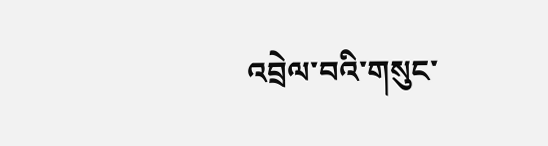འབྲེལ་བའི་གསུང་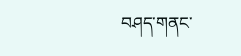བཤད་གནང་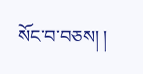སོང་བ་བཅས། །